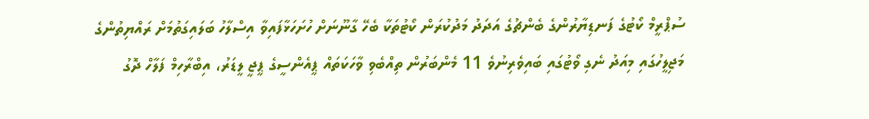ސުޕްރީމް ކޯޓުގެ ފަނޑިޔާރުންގެ ބެންޗުގެ އަދަދު މަދުކުރަން ކޯޓުތަކާ ބެހޭ ގާނޫނަށް ހުށަހަޅާފައިވާ އިސްލާހު ބަލައިގަތުމަށް ރައްޔިތުންގެ މަޖިލީހުގައި މިއަދު ނެގި ވޯޓުގައި ބައިވެރިނުވެ 11 މެންބަރުން ތިއްބެވި ވާހަކަތައް ޕީއެންސީގެ ޕީޖީ ލީޑަރު، އިބްރާހިމް ފަލާހް ދޮގު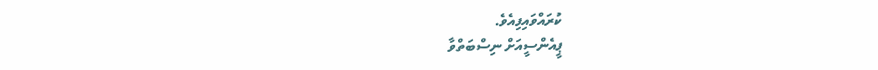ކުރައްވައިފިއެވެ.
ޕީއެންސީއަށް ނިސްބަތްވާ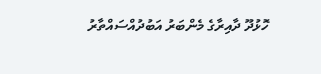ހޮޅުދޫ ދާއިރާގެ މެންބަރު އަބުދުއްސައްތާރު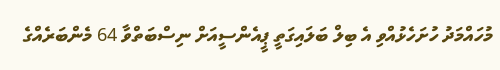މުހައްމަދު ހުށަހެޅުއްވި އެ ބިލް ބަލައިގަތީ ޕީއެންސީއަށް ނިސްބަތްވާ 64 މެންބަރެއްގެ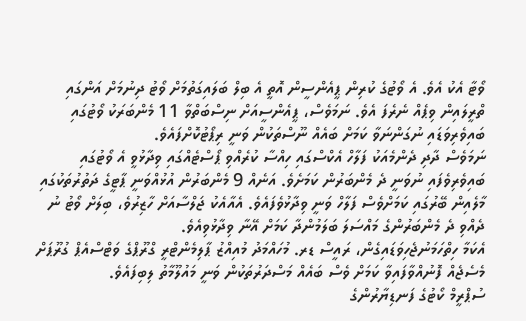ވޯޓާ އެކު އެވެ. އެ ވޯޓުގެ ކުރިން ޕީއެންސީން އޮތީ އެ ބިލް ބަލައިގަތުމަށް ވޯޓު ދިނުމަށް އަންގައި ތްރީލައިން ވިޕެއް ނެރެފަ އެވެ. ނަމަވެސް، ޕީއެންސީއަށް ނިސްބަތްވާ 11 މެންބަރަކު ވޯޓުގައި ބައިވެރިވަޑައި ނުގަންނަވާ ކަމަށް ބައެއް ނޫސްތަކުން ވަނީ ރިޕޯޓުކޮށްފައެވެ.
ނަމަވެސް ދާދި ދެންމެއަކު ފަލާހް އެކްސްގައި ހިއްސާ ކުރެއްވި ޕޯސްޓެއްގައި ވިދާޅުވީ އެ ވޯޓުގައި ބައިވެރިވެފައި ނުވަނީ ދެ މެންބަރުން ކަމަށެވެ. އަނެއް 9 މެންބަރުން އުޅުއްވަނީ ޕާޓީގެ ދަތުރުތަކުގައި މާލެއިން ބޭރުގައި ކަމަށްވެސް ފަލާހް ވަނީ ވިދާޅުވެފައެވެ. އެއާއެކު ޖަލްސާއަށް ހާޒިރުވެ، ބިލަށް ވޯޓު ނު ދެއްވި ދެ މެންބަރުންގެ މައްސަލަ ބަލަމުންދާ ކަމަށް އޭނާ ވިދާޅުވިއެވެ.
އެކަމާ ހިތްހަމަނުޖެހިވަޑައިގެން، ރައީސް ޑރ. މުހައްމަދު މުއިއްޒު ޕާލިމެންޓްރީ ގްރޫޕްގެ ވަޓްސްއެޕް ގުރޫޕަށް މެސެޖެއް ފޮނުއްވާފައިވާ ކަމަށް ވެސް ބައެއް މަސްދަރުތަކުން ވަނީ މައުލޫމާތު ލިބިފައެވެ.
ސުޕްރީމް ކޯޓުގެ ފަނޑިޔާރުންގެ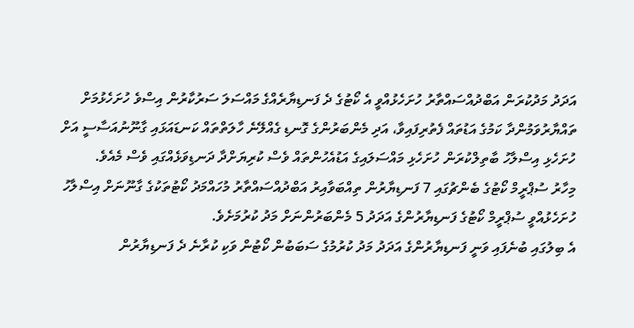އަދަދު މަދުކުރަން އަބްދުއްސައްތާރު ހުށަހެޅުއްވީ އެ ކޯޓުގެ ދެ ފަނޑިޔާރެއްގެ މައްސަލަ ސަރުކާރުން އިސްވެ ހުށަހެޅުމަށް ތައްޔާރުވަމުންދާ ކަމުގެ އަޑުތައް ފެތުރިފައިވާ، އަދި މެންބަރުންގެ ގޮނޑި ގެއްލޭނެ ހާލަތްތައް ކަނޑައަޅައި ގާނޫނުއަސާސީ އަށް ހުށަހެޅި އިސްލާހު ބާތިލްކުރަން ހުށަހެޅި މައްސަލައިގެ އަޑުއެހުންތައް ވެސް ކުރިޔަށްދާ ދަނޑިވަޅެއްގައި ވެސް މެއެވެ.
މިހާރު ސުޕްރީމް ކޯޓުގެ ބެންޗުގައި 7 ފަނޑިޔާރުން ތިއްބަވާއިރު އަބްދުއްސައްތާރު މުހައްމަދު ކޯޓުތަކުގެ ގާނޫނަށް އިސްލާހު ހުށަހެޅުއްވީ ސުޕްރީމް ކޯޓުގެ ފަނޑިޔާރުންގެ އަދަދު 5 މެންބަރުންނަށް މަދު ކުރުމަށެވެ.
އެ ބިލުގައި ބުނެފައި ވަނީ ފަނޑިޔާރުންގެ އަދަދު މަދު ކުރުމުގެ ސަބަބުން ކޯޓުން ވަކި ކުރާނެ ދެ ފަނޑިޔާރުން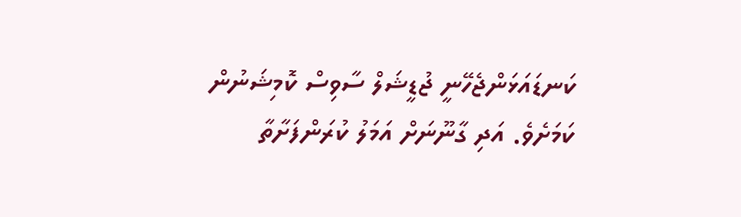ކަނޑައަޅަންޖެހޭނީ ޖުޑީޝަލް ސާވިސް ކޮމިޝަނުން ކަމަށެވެ. އަދި ގާނޫނަށް އަމަލު ކުރަންފަށާތާ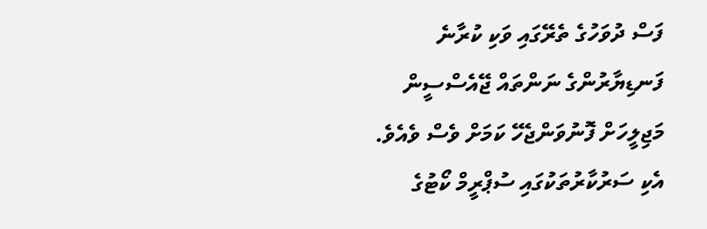ފަސް ދުވަހުގެ ތެރޭގައި ވަކި ކުރާނެ ފަނޑިޔާރުންގެ ނަންތައް ޖޭއެސްސީން މަޖިލީހަށް ފޮނުވަންޖެހޭ ކަމަށް ވެސް ވެއެވެ.
އެކި ސަރުކާރުތަކުގައި ސުޕްރީމް ކޯޓުގެ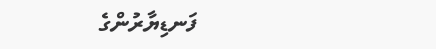ފަނޑިޔާރުންގެ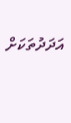އަދަދުތަކަށް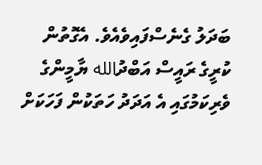ބަދަލު ގެނެސްފައިވެއެވެ. އެގޮތުން ކުރީގެ ރައީސް އަބްދުالله ޔާމީންގެ ވެރިކަމުގައި އެ އަދަދު ހަތަކުން ފަހަކަށް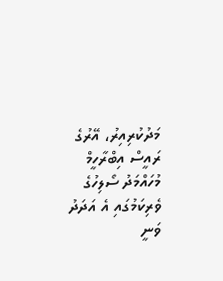މަދުކުރިއިރު، އޭރުގެ ރައީސް އިބްރާހީމް މުހައްމަދު ސޯލިހުގެ ވެރިކަމުގައި އެ އަދަދު ވަނީ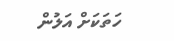ހަތަކަށް އަލުން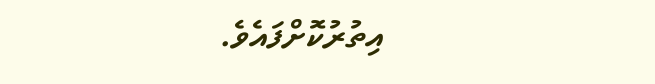އިތުރުކޮށްފައެވެ.